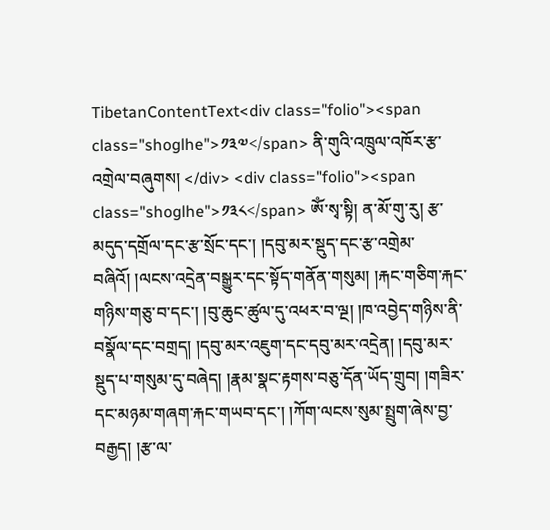TibetanContentText<div class="folio"><span class="shoglhe">༡༣༧</span> ནི་གུའི་འཁྲུལ་འཁོར་རྩ་འགྲེལ་བཞུགས། </div> <div class="folio"><span class="shoglhe">༡༣༨</span> ༀ་སྭ་སྟི། ན་མོ་གུ་རུ། རྩ་མདུད་དགྲོལ་དང་རྩ་སྲོང་དང་། །དབུ་མར་སྡུད་དང་རྩ་འགྲེམ་བཞིའོ། །ལངས་འདྲེན་བསྒྱུར་དང་སྟོད་གནོན་གསུམ། །རྐང་གཅིག་རྐང་གཉིས་གཅུ་བ་དང་། །བུ་ཆུང་ཚུལ་དུ་འཕར་བ་ལྔ། །ཁ་འབྱེད་གཉིས་ནི་བསྣོལ་དང་བགྲད། །དབུ་མར་འཇུག་དང་དབུ་མར་འདྲེན། །དབུ་མར་སྡུད་པ་གསུམ་དུ་བཞེད། །རྣམ་སྣང་རྟགས་བཅུ་དོན་ཡོད་གྲུབ། །གཟིར་དང་མཉམ་གཞག་རྐང་གཡབ་དང་། །ཀོག་ལངས་སུམ་སྤྲུག་ཞེས་བྱ་བརྒྱད། །རྩ་ལ་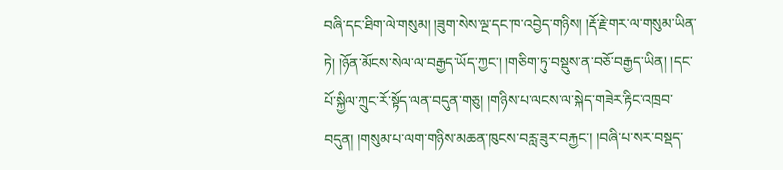བཞི་དང་ཐིག་ལེ་གསུམ། །ཟུག་སེས་ལྔ་དང་ཁ་འབྱེད་གཉིས། །རྡོ་རྗེ་གར་ལ་གསུམ་ཡིན་ཏེ། །ཉོན་མོངས་སེལ་ལ་བརྒྱད་ཡོད་ཀྱང་། །གཅིག་ཏུ་བསྡུས་ན་བཅོ་བརྒྱད་ཡིན། །དང་པོ་སྐྱིལ་ཀྲུང་རོ་སྟོད་ལན་བདུན་གཅུ། །གཉིས་པ་ལངས་ལ་སྐེད་གཟེར་རྟིང་འཁྲབ་བདུན། །གསུམ་པ་ལག་གཉིས་མཆན་ཁུངས་བརླ་ཟུར་བརྐྱང་། །བཞི་པ་སར་བསྡད་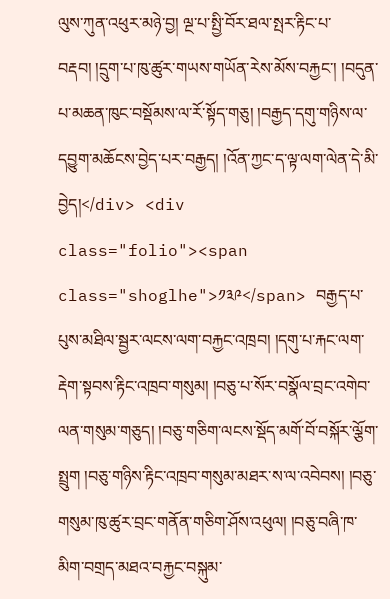ལུས་ཀུན་འཕུར་མཉེ་བྱ། ལྔ་པ་སྤྱི་བོར་ཐལ་སྤར་རྟིང་པ་བརྡབ། །དྲུག་པ་ཁུ་ཚུར་གཡས་གཡོན་རེས་མོས་བརྐྱང་། །བདུན་པ་མཆན་ཁུང་བསྡོམས་ལ་རོ་སྟོད་གཅུ། །བརྒྱད་དགུ་གཉིས་ལ་དབྱུག་མཆོངས་བྱེད་པར་བརྒྱད། །འོན་ཀྱང་ད་ལྟ་ལག་ལེན་དེ་མི་བྱེད།</div> <div class="folio"><span class="shoglhe">༡༣༩</span> བརྒྱད་པ་པུས་མཐིལ་སྦྱར་ལངས་ལག་བརྐྱང་འཁྲབ། །དགུ་པ་རྐང་ལག་རྡེག་སྟབས་རྟིང་འཁྲབ་གསུམ། །བཅུ་པ་སོར་བསྣོལ་བྲང་འགེབ་ལན་གསུམ་གཅུད། །བཅུ་གཅིག་ལངས་སྡོད་མགོ་བོ་བསྐོར་ལྕོག་སྤྲུག །བཅུ་གཉིས་རྟིང་འཁྲབ་གསུམ་མཐར་ས་ལ་འབེབས། །བཅུ་གསུམ་ཁུ་ཚུར་བྲང་གནོན་གཅིག་ཤོས་འཕུལ། །བཅུ་བཞི་ཁ་མིག་བགྲད་མཐའ་བརྐྱང་བསྐུམ་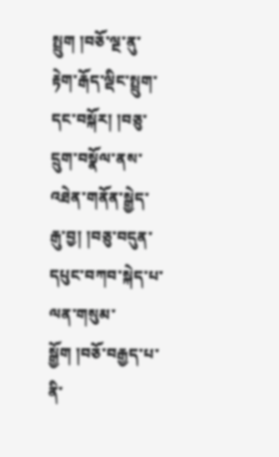སྤྲུག །བཅོ་ལྔ་ནུ་རྟེག་རྒོད་ལྡིང་སྤྲུག་དང་བསྐོར། །བཅུ་དྲུག་བསྣོལ་ནས་འཐེན་གནོན་སྒྱེད་རྒུ་བྱ། །བཅུ་བདུན་དཔུང་བཀབ་སྐེད་པ་ལན་གསུམ་སྒྱོག །བཅོ་བརྒྱད་པ་ནི་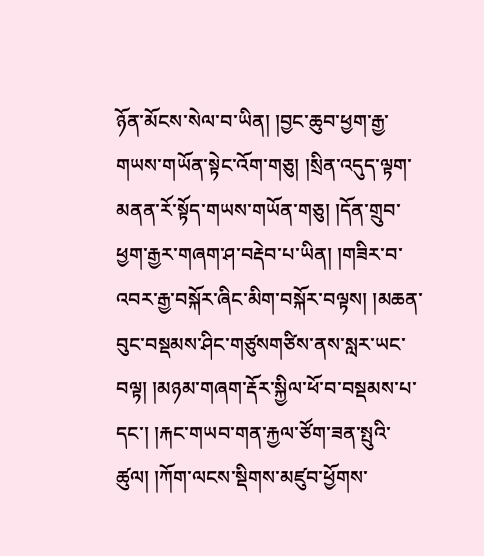ཉོན་མོངས་སེལ་བ་ཡིན། །བྱང་ཆུབ་ཕྱག་རྒྱ་གཡས་གཡོན་སྟེང་འོག་གཅུ། །སྲིན་འདུད་ལྟག་མནན་རོ་སྟོད་གཡས་གཡོན་གཅུ། །དོན་གྲུབ་ཕྱག་རྒྱར་གཞག་ཤ་བརྡེབ་པ་ཡིན། །གཟིར་བ་འབར་རྒྱ་བསྐོར་ཞིང་མིག་བསྐོར་བལྟས། །མཆན་བུང་བསྡམས་ཤིང་གཙུསགཙིས་ནས་སླར་ཡང་བལྟ། །མཉམ་གཞག་རྡོར་སྐྱིལ་ཕོ་བ་བསྡམས་པ་དང་། །རྐང་གཡབ་གན་རྐྱལ་ཙོག་ཟན་སྤུའི་ཚུལ། །ཀོག་ལངས་སྡིགས་མཛུབ་ཕྱོགས་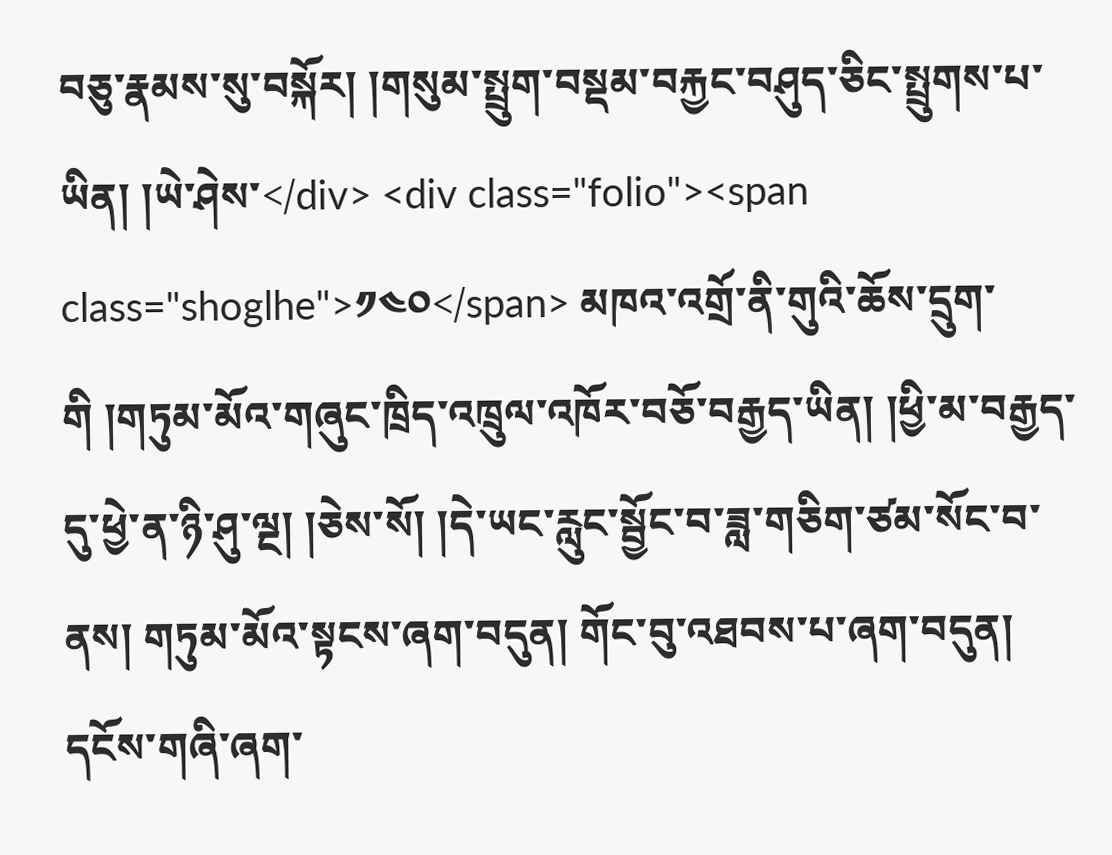བཅུ་རྣམས་སུ་བསྐོར། །གསུམ་སྤྲུག་བསྡམ་བརྐྱང་བཤུད་ཅིང་སྤྲུགས་པ་ཡིན། །ཡེ་ཤེས་</div> <div class="folio"><span class="shoglhe">༡༤༠</span> མཁའ་འགྲོ་ནི་གུའི་ཆོས་དྲུག་གི །གཏུམ་མོའ་གཞུང་ཁྲིད་འཁྲུལ་འཁོར་བཅོ་བརྒྱད་ཡིན། །ཕྱི་མ་བརྒྱད་དུ་ཕྱེ་ན་ཉི་ཤུ་ལྔ། །ཅེས་སོ། །དེ་ཡང་རླུང་སྦྱོང་བ་ཟླ་གཅིག་ཙམ་སོང་བ་ནས། གཏུམ་མོའ་སྟངས་ཞག་བདུན། གོང་བུ་འཐབས་པ་ཞག་བདུན། དངོས་གཞི་ཞག་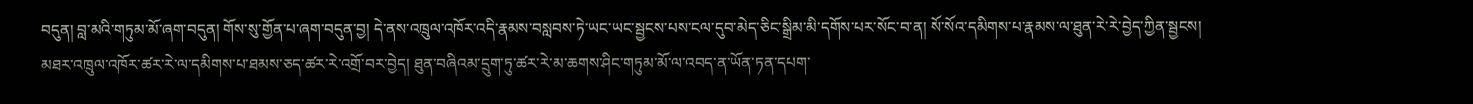བདུན། བླ་མའི་གཏུམ་མོ་ཞག་བདུན། གོས་སུ་གྱོན་པ་ཞག་བདུན་བྱ། དེ་ནས་འཁྲུལ་འཁོར་འདི་རྣམས་བསླབས་ཏེ་ཡང་ཡང་སྦྱངས་པས་ངལ་དུབ་མེད་ཅིང་སྒྲིམ་མི་དགོས་པར་སོང་བ་ན། སོ་སོའ་དམིགས་པ་རྣམས་ལ་ཐུན་རེ་རེ་བྱེད་ཀྱིན་སྦྱངས། མཐར་འཁྲུལ་འཁོར་ཚར་རེ་ལ་དམིགས་པ་ཐམས་ཅད་ཚར་རེ་འགྲོ་བར་བྱེད། ཐུན་བཞིའམ་དྲུག་ཏུ་ཚར་རེ་མ་ཆགས་ཤིང་གཏུམ་མོ་ལ་འབད་ན་ཡོན་ཏན་དཔག་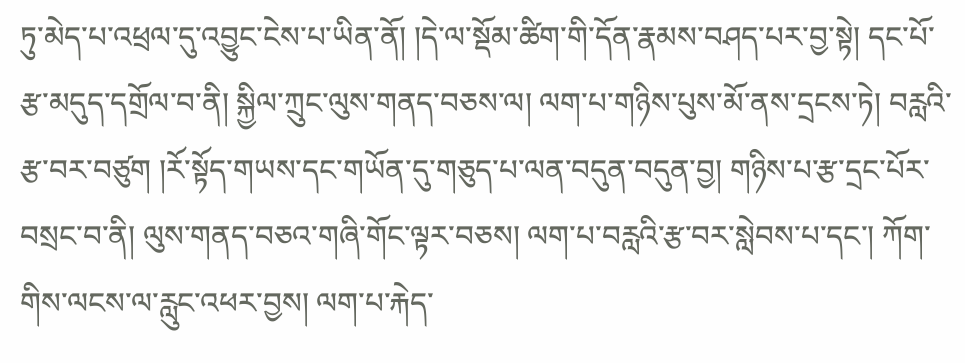ཏུ་མེད་པ་འཕྲལ་དུ་འབྱུང་ངེས་པ་ཡིན་ནོ། །དེ་ལ་སྡོམ་ཚིག་གི་དོན་རྣམས་བཤད་པར་བྱ་སྟེ། དང་པོ་རྩ་མདུད་དགྲོལ་བ་ནི། སྐྱིལ་ཀྲུང་ལུས་གནད་བཅས་ལ། ལག་པ་གཉིས་པུས་མོ་ནས་དྲངས་ཏེ། བརླའི་རྩ་བར་བཙུག །རོ་སྟོད་གཡས་དང་གཡོན་དུ་གཅུད་པ་ལན་བདུན་བདུན་བྱ། གཉིས་པ་རྩ་དྲང་པོར་བསྲང་བ་ནི། ལུས་གནད་བཅའ་གཞི་གོང་ལྟར་བཅས། ལག་པ་བརླའི་རྩ་བར་སླེབས་པ་དང་། ཀོག་གིས་ལངས་ལ་རླུང་འཕར་བྱས། ལག་པ་རྐེད་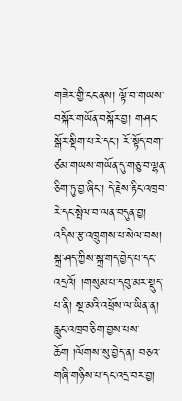གཟེར་གྱི་ངང་ནས། ལྟོ་བ་གཡས་བསྐོར་གཡོན་བསྐོར་བྱ། གཤང་སྒོར་སྡིག་པ་རེ་དང་། རོ་སྟོད་བག་ཙམ་གཡས་གཡོན་དུ་གཅུ་བ་ལྷན་ཅིག་ཏུ་བྱ་ཞིང་། དེ་རྗེས་རྟིང་འཁྲབ་རེ་དང་སྤེལ་བ་ལན་བདུན་བྱ། འདིས་རྩ་འཁྲུགས་པ་སེལ་བས། སྐྲ་ཤད་ཀྱིས་སྐྲ་གད་བྱེད་པ་དང་འདྲའོ། །གསུམ་པ་དབུ་མར་སྡུད་པ་ནི། སྔ་མའི་འཕྲོས་ལ་ཡིན་ན། རླུང་འཁྲབ་ཅིག་བྱས་པས་ཆོག །ལོགས་སུ་བྱེད་ན། བཅའ་གཞི་གཉིས་པ་དང་འདྲ་བར་བྱ།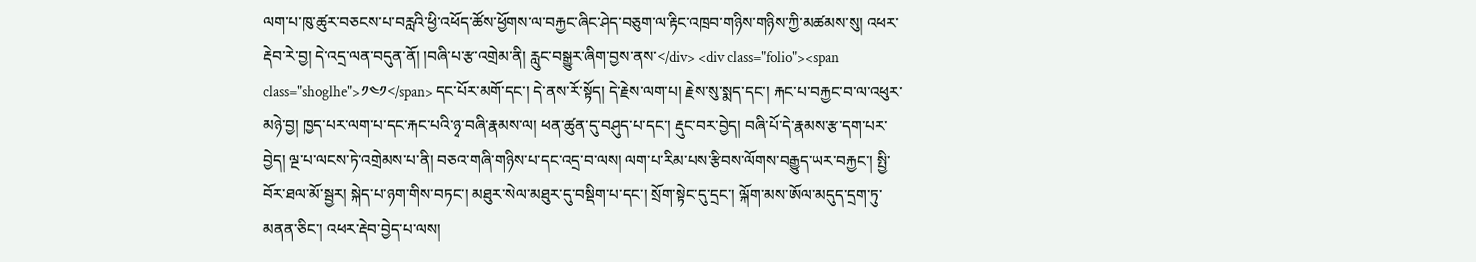ལག་པ་ཁུ་ཚུར་བཅངས་པ་བརླའི་ཕྱི་འཕོད་ཚོས་ཕྱོགས་ལ་བརྐྱང་ཞིང་ཤེད་བཅུག་ལ་རྟིང་འཁྲབ་གཉིས་གཉིས་ཀྱི་མཚམས་སུ། འཕར་རྡེབ་རེ་བྱ། དེ་འདྲ་ལན་བདུན་ནོ། །བཞི་པ་རྩ་འགྲེམ་ནི། རླུང་བསྒྱུར་ཞིག་བྱས་ནས་</div> <div class="folio"><span class="shoglhe">༡༤༡</span> དང་པོར་མགོ་དང་། དེ་ནས་རོ་སྟོད། དེ་རྗེས་ལག་པ། རྗེས་སུ་སྨད་དང་། རྐང་པ་བརྐྱང་བ་ལ་འཕུར་མཉེ་བྱ། ཁྱད་པར་ལག་པ་དང་རྐང་པའི་ཉྭ་བཞི་རྣམས་ལ། ཕན་ཚུན་དུ་བཤུད་པ་དང་། རྡུང་བར་བྱེད། བཞི་པོ་དེ་རྣམས་རྩ་དག་པར་བྱེད། ལྔ་པ་ལངས་ཏེ་འགྲེམས་པ་ནི། བཅའ་གཞི་གཉིས་པ་དང་འདྲ་བ་ལས། ལག་པ་རིམ་པས་རྩིབས་ལོགས་བརྒྱུད་ཡར་བརྐྱང་། སྤྱི་བོར་ཐལ་མོ་སྦྱར། སྐེད་པ་ཉག་གིས་བཏང་། མཐུར་སེལ་མཐུར་དུ་བསྡིག་པ་དང་། སྲོག་སྟེང་དུ་དྲང་། ལྐོག་མས་ཨོལ་མདུད་དྲག་ཏུ་མནན་ཅིང་། འཕར་རྡེབ་བྱེད་པ་ལས།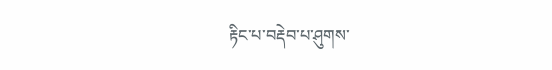རྟིང་པ་བརྡེབ་པ་ཤུགས་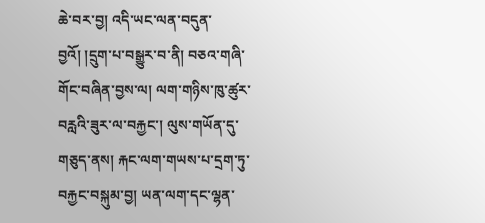ཆེ་བར་བྱ། འདི་ཡང་ལན་བདུན་བྱའོ། །དྲུག་པ་བསྒྱུར་བ་ནི། བཅའ་གཞི་གོང་བཞིན་བྱས་ལ། ལག་གཉིས་ཁུ་ཚུར་བརླའི་ཟུར་ལ་བརྐྱང་། ལུས་གཡོན་དུ་གཅུད་ནས། རྐང་ལག་གཡས་པ་དྲག་ཏུ་བརྐྱང་བསྐུམ་བྱ། ཡན་ལག་དང་ལྷན་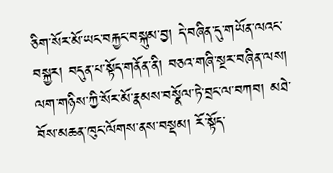ཅིག་སོར་མོ་ཡང་བརྐྱང་བསྐུམ་བྱ། དེ་བཞིན་དུ་གཡོན་ལའང་བསྐྱར། བདུན་པ་སྟོད་གནོན་ནི། བཅའ་གཞི་སྔར་བཞིན་ལས། ལག་གཉིས་ཀྱི་སོར་མོ་རྣམས་བསྣོལ་ཏེ་བྲང་ལ་བཀབ། མཐེ་བོས་མཆན་ཁུང་ལོགས་ནས་བསྡམ། རོ་སྟོད་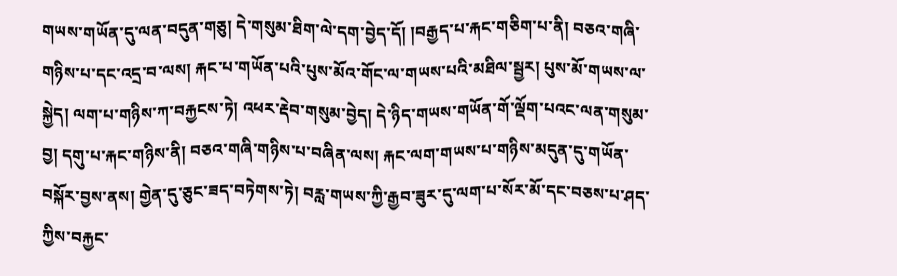གཡས་གཡོན་དུ་ལན་བདུན་གཅུ། དེ་གསུམ་ཐིག་ལེ་དག་བྱེད་དོ། །བརྒྱད་པ་རྐང་གཅིག་པ་ནི། བཅའ་གཞི་གཉིས་པ་དང་འདྲ་བ་ལས། རྐང་པ་གཡོན་པའི་པུས་མོའ་གོང་ལ་གཡས་པའི་མཐིལ་སྦྱར། པུས་མོ་གཡས་ལ་སྐྱེད། ལག་པ་གཉིས་ཀ་བརྐྱངས་ཏེ། འཕར་རྡེབ་གསུམ་བྱེད། དེ་ཉིད་གཡས་གཡོན་གོ་ལྡོག་པའང་ལན་གསུམ་བྱ། དགུ་པ་རྐང་གཉིས་ནི། བཅའ་གཞི་གཉིས་པ་བཞིན་ལས། རྐང་ལག་གཡས་པ་གཉིས་མདུན་དུ་གཡོན་བསྐོར་བྱས་ནས། གྱེན་དུ་ཅུང་ཟད་བཏེགས་ཏེ། བརླ་གཡས་ཀྱི་རྒྱབ་ཟུར་དུ་ལག་པ་སོར་མོ་དང་བཅས་པ་ཤད་ཀྱིས་བརྐྱང་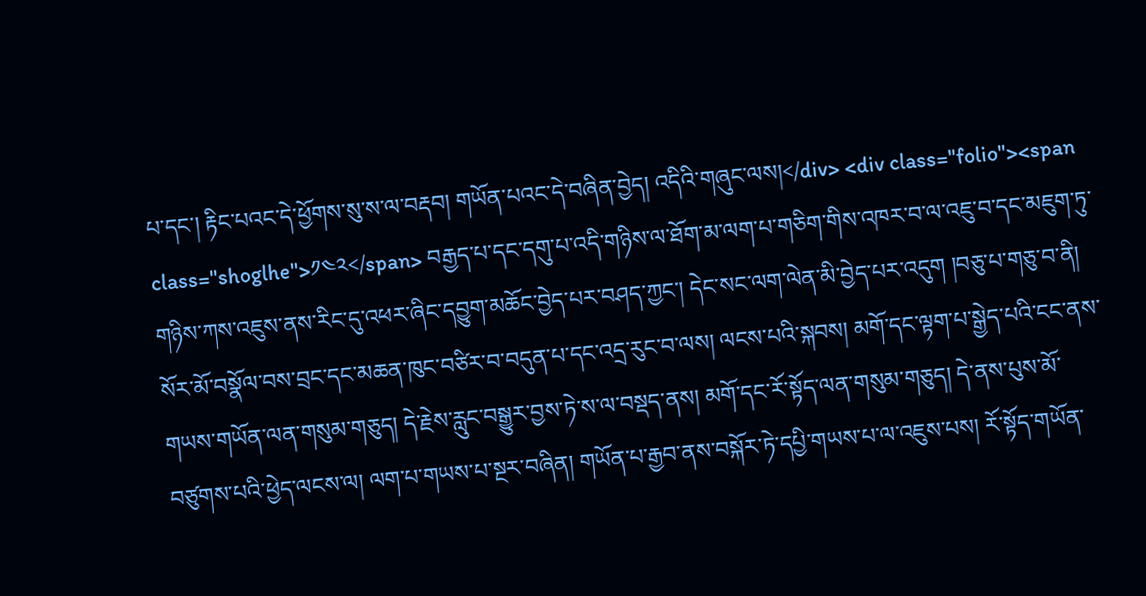པ་དང་། རྟིང་པའང་དེ་ཕྱོགས་སུ་ས་ལ་བརྡབ། གཡོན་པའང་དེ་བཞིན་བྱེད། འདིའི་གཞུང་ལས།</div> <div class="folio"><span class="shoglhe">༡༤༢</span> བརྒྱད་པ་དང་དགུ་པ་འདི་གཉིས་ལ་ཐོག་མ་ལག་པ་གཅིག་གིས་འཁར་བ་ལ་འཇུ་བ་དང་མཇུག་ཏུ་གཉིས་ཀས་འཇུས་ནས་རིང་དུ་འཕར་ཞིང་དབྱུག་མཆོང་བྱེད་པར་བཤད་ཀྱང་། དེང་སང་ལག་ལེན་མི་བྱེད་པར་འདུག །བཅུ་པ་གཅུ་བ་ནི། སོར་མོ་བསྣོལ་བས་བྲང་དང་མཆན་ཁུང་བཙིར་བ་བདུན་པ་དང་འདྲ་རུང་བ་ལས། ལངས་པའི་སྐབས། མགོ་དང་ལྟག་པ་སྒྱེད་པའི་ངང་ནས་གཡས་གཡོན་ལན་གསུམ་གཅུད། དེ་རྗེས་རླུང་བསྒྱུར་བྱས་ཏེ་ས་ལ་བསྡད་ནས། མགོ་དང་རོ་སྟོད་ལན་གསུམ་གཅུད། དེ་ནས་པུས་མོ་བཙུགས་པའི་ཕྱེད་ལངས་ལ། ལག་པ་གཡས་པ་སྔར་བཞིན། གཡོན་པ་རྒྱབ་ནས་བསྐོར་ཏེ་དཔྱི་གཡས་པ་ལ་འཇུས་པས། རོ་སྟོད་གཡོན་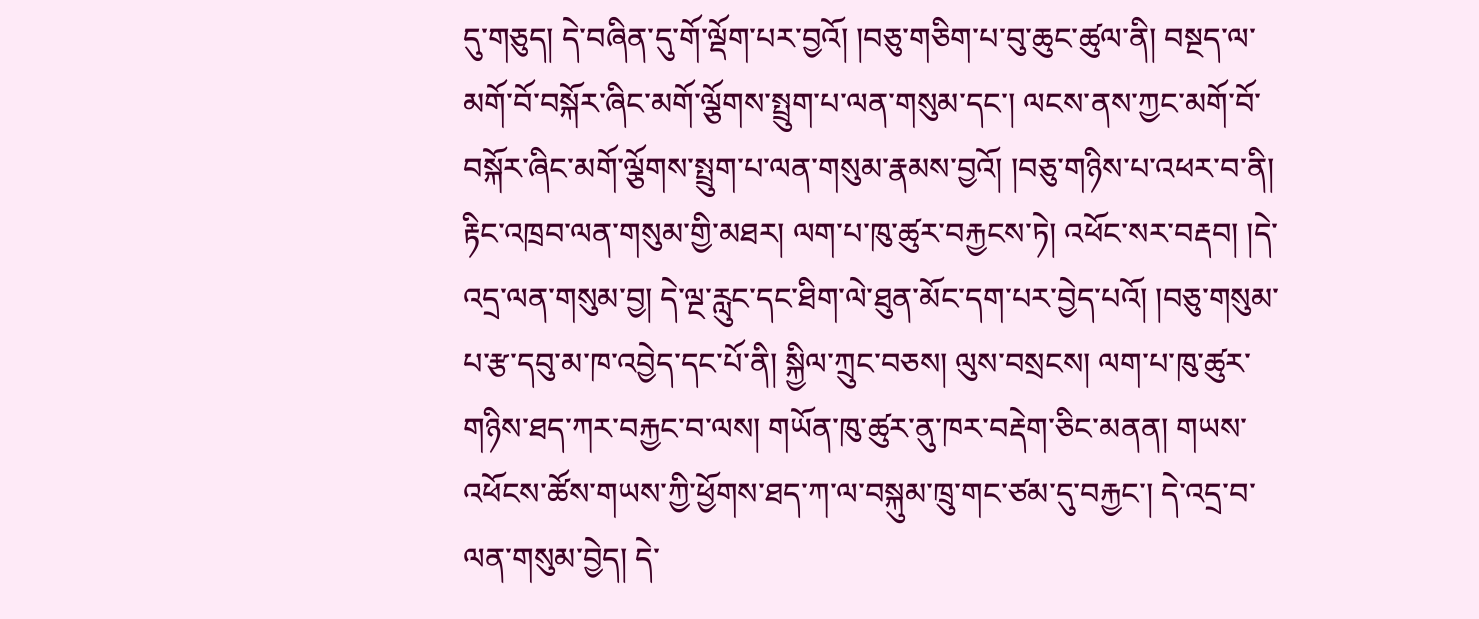དུ་གཅུད། དེ་བཞིན་དུ་གོ་ལྡོག་པར་བྱའོ། །བཅུ་གཅིག་པ་བུ་ཆུང་ཚུལ་ནི། བསྔད་ལ་མགོ་བོ་བསྐོར་ཞིང་མགོ་ལྕོགས་སྤྲུག་པ་ལན་གསུམ་དང་། ལངས་ནས་ཀྱང་མགོ་བོ་བསྐོར་ཞིང་མགོ་ལྕོགས་སྤྲུག་པ་ལན་གསུམ་རྣམས་བྱའོ། །བཅུ་གཉིས་པ་འཕར་བ་ནི། རྟིང་འཁྲབ་ལན་གསུམ་གྱི་མཐར། ལག་པ་ཁུ་ཚུར་བརྐྱངས་ཏེ། འཕོང་སར་བརྡབ། །དེ་འདྲ་ལན་གསུམ་བྱ། དེ་ལྔ་རླུང་དང་ཐིག་ལེ་ཐུན་མོང་དག་པར་བྱེད་པའོ། །བཅུ་གསུམ་པ་རྩ་དབུ་མ་ཁ་འབྱེད་དང་པོ་ནི། སྐྱིལ་ཀྲུང་བཅས། ལུས་བསྲངས། ལག་པ་ཁུ་ཚུར་གཉིས་ཐད་ཀར་བརྐྱང་བ་ལས། གཡོན་ཁུ་ཚུར་ནུ་ཁར་བརྡེག་ཅིང་མནན། གཡས་འཕོངས་ཚོས་གཡས་ཀྱི་ཕྱོགས་ཐད་ཀ་ལ་བསྐུམ་ཁྲུ་གང་ཙམ་དུ་བརྐྱང་། དེ་འདྲ་བ་ལན་གསུམ་བྱེད། དེ་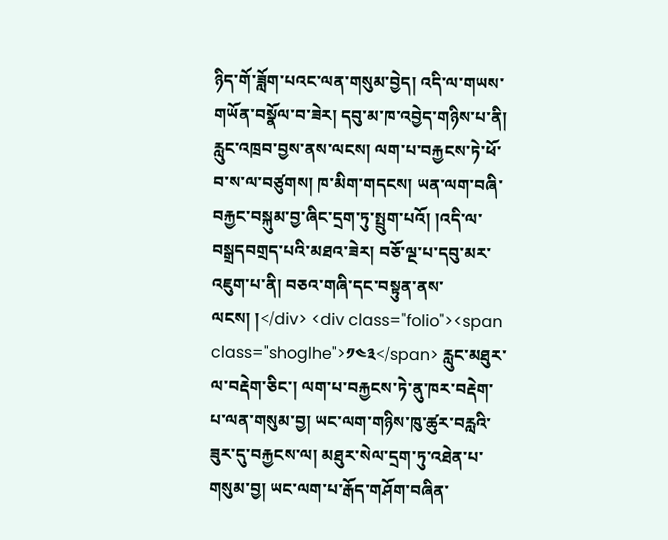ཉིད་གོ་ཟློག་པའང་ལན་གསུམ་བྱེད། འདི་ལ་གཡས་གཡོན་བསྣོལ་བ་ཟེར། དབུ་མ་ཁ་འབྱེད་གཉིས་པ་ནི། རླུང་འཁྲབ་བྱས་ནས་ལངས། ལག་པ་བརྐྱངས་ཏེ་ཕོ་བ་ས་ལ་བཙུགས། ཁ་མིག་གདངས། ཡན་ལག་བཞི་བརྐྱང་བསྐུམ་བྱ་ཞིང་དྲག་ཏུ་སྤྲུག་པའོ། །འདི་ལ་བསྒྲདབགྲད་པའི་མཐའ་ཟེར། བཅོ་ལྔ་པ་དབུ་མར་འཇུག་པ་ནི། བཅའ་གཞི་དང་བསྟུན་ནས་ལངས། །</div> <div class="folio"><span class="shoglhe">༡༤༣</span> རླུང་མཐུར་ལ་བརྡེག་ཅིང་། ལག་པ་བརྐྱངས་ཏེ་ནུ་ཁར་བརྡེག་པ་ལན་གསུམ་བྱ། ཡང་ལག་གཉིས་ཁུ་ཚུར་བརླའི་ཟུར་དུ་བརྐྱངས་ལ། མཐུར་སེལ་དྲག་ཏུ་འཐེན་པ་གསུམ་བྱ། ཡང་ལག་པ་རྒོད་གཤོག་བཞིན་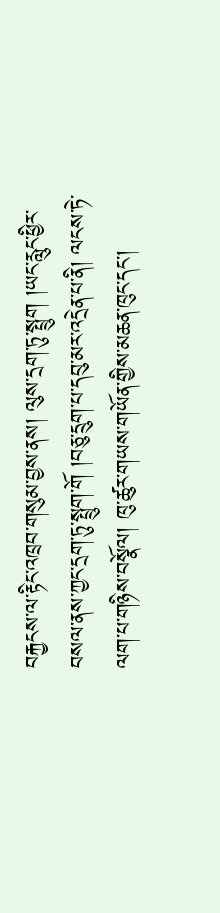བརྐྱངས་ལ་རྟིང་འཁྲབ་གསུམ་བྱས་ནས། ལུས་དྲག་ཏུ་སྤྲུག །ཡང་རླུང་ཕྱིར་བསལ་ནས་ཀྱང་དྲག་ཏུ་སྤྲུག་གོ །བཅུ་དྲུག་པ་དབུ་མར་འདྲེན་པ་ནི། ལངས་ཏེ་ལག་པ་གཉིས་བསྣོལ། ཁུ་ཚུར་གཡས་གཡོན་གྱིས་མཆན་ཁུང་དང་།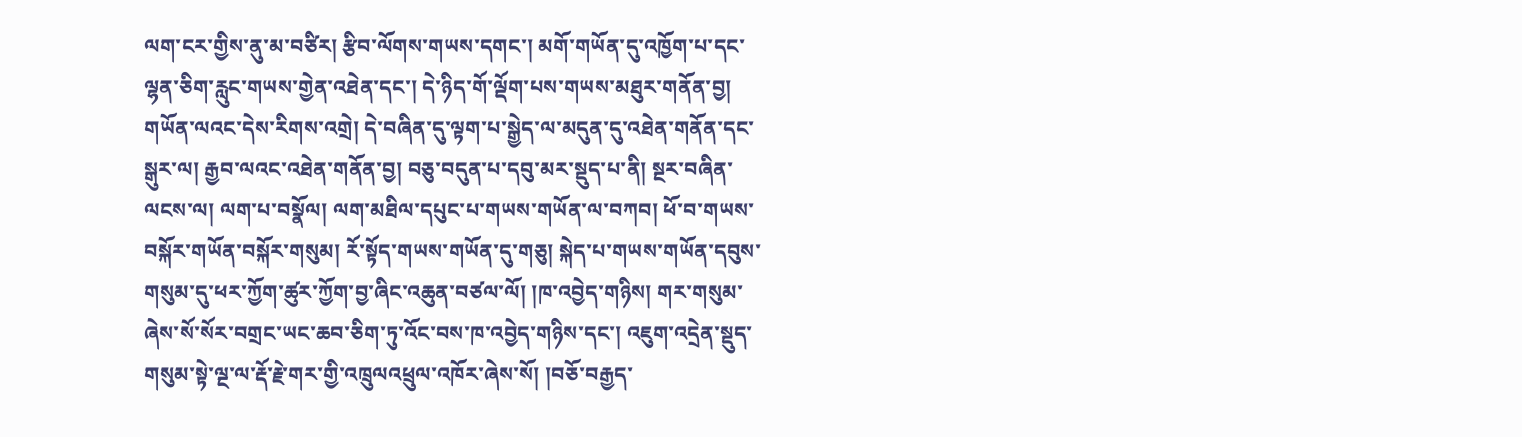ལག་ངར་གྱིས་ནུ་མ་བཙིར། རྩིབ་ལོགས་གཡས་དགང་། མགོ་གཡོན་དུ་འཁྱོག་པ་དང་ལྷན་ཅིག་རླུང་གཡས་གྱེན་འཐེན་དང་། དེ་ཉིད་གོ་ལྡོག་པས་གཡས་མཐུར་གནོན་བྱ། གཡོན་ལའང་དེས་རིགས་འགྲེ། དེ་བཞིན་དུ་ལྟག་པ་སྒྱེད་ལ་མདུན་དུ་འཐེན་གནོན་དང་སྒུར་ལ། རྒྱབ་ལའང་འཐེན་གནོན་བྱ། བཅུ་བདུན་པ་དབུ་མར་སྡུད་པ་ནི། སྔར་བཞིན་ལངས་ལ། ལག་པ་བསྣོལ། ལག་མཐིལ་དཔུང་པ་གཡས་གཡོན་ལ་བཀབ། ཕོ་བ་གཡས་བསྐོར་གཡོན་བསྐོར་གསུམ། རོ་སྟོད་གཡས་གཡོན་དུ་གཅུ། སྐེད་པ་གཡས་གཡོན་དབུས་གསུམ་དུ་ཕར་ཀྱོག་ཚུར་ཀྱོག་བྱ་ཞིང་འཆུན་བཙལ་ལོ། །ཁ་འབྱེད་གཉིས། གར་གསུམ་ཞེས་སོ་སོར་བགྲང་ཡང་ཆབ་ཅིག་ཏུ་འོང་བས་ཁ་འབྱེད་གཉིས་དང་། འཇུག་འདྲེན་སྡུད་གསུམ་སྟེ་ལྔ་ལ་རྡོ་རྗེ་གར་གྱི་འཁྲུལའཕྲུལ་འཁོར་ཞེས་སོ། །བཅོ་བརྒྱད་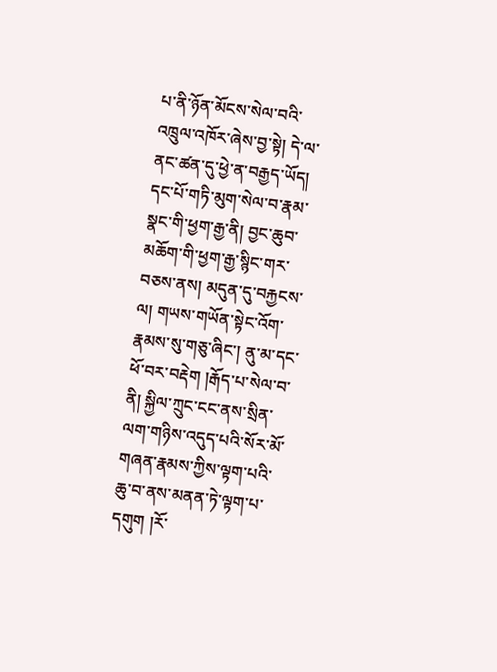པ་ནི་ཉོན་མོངས་སེལ་བའི་འཁྲུལ་འཁོར་ཞེས་བྱ་སྟེ། དེ་ལ་ནང་ཚན་དུ་ཕྱེ་ན་བརྒྱད་ཡོད། དང་པོ་གཏི་མུག་སེལ་བ་རྣམ་སྣང་གི་ཕྱག་རྒྱ་ནི། བྱང་ཆུབ་མཆོག་གི་ཕྱག་རྒྱ་སྙིང་གར་བཅས་ནས། མདུན་དུ་བརྐྱངས་ལ། གཡས་གཡོན་སྟེང་འོག་རྣམས་སུ་གཅུ་ཞིང་། ནུ་མ་དང་ཕོ་བར་བརྡེག །རྒོད་པ་སེལ་བ་ནི། སྐྱིལ་ཀྲུང་ངང་ནས་སྲིན་ལག་གཉིས་འདུད་པའི་སོར་མོ་གཞན་རྣམས་ཀྱིས་ལྟག་པའི་ཆུ་བ་ནས་མནན་ཏེ་ལྟག་པ་དགུག །རོ་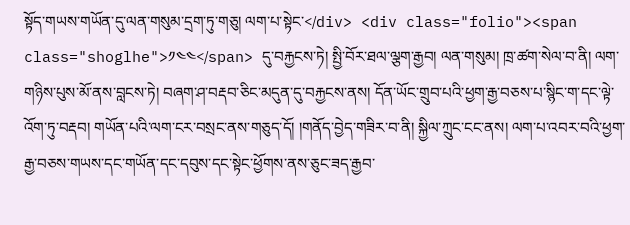སྟོད་གཡས་གཡོན་དུ་ལན་གསུམ་དྲག་ཏུ་གཅུ། ལག་པ་སྟེང་</div> <div class="folio"><span class="shoglhe">༡༤༤</span> དུ་བརྐྱངས་ཏེ། སྤྱི་བོར་ཐལ་ལྕག་རྒྱབ། ལན་གསུམ། ཁྲ་ཚག་སེལ་བ་ནི། ལག་གཉིས་པུས་མོ་ནས་བླངས་ཏེ། བཞག་ཤ་བརྡབ་ཅིང་མདུན་དུ་བརྐྱངས་ནས། དོན་ཡོང་གྲུབ་པའི་ཕྱག་རྒྱ་བཅས་པ་སྙིང་ག་དང་ལྟེ་འོག་ཏུ་བརྡབ། གཡོན་པའི་ལག་ངར་བསྲང་ནས་གཅུད་དོ། །གནོད་བྱེད་གཟིར་བ་ནི། སྐྱིལ་ཀྲུང་ངང་ནས། ལག་པ་འབར་བའི་ཕྱག་རྒྱ་བཅས་གཡས་དང་གཡོན་དང་དབུས་དང་སྟེང་ཕྱོགས་ནས་ཅུང་ཟད་རྒྱབ་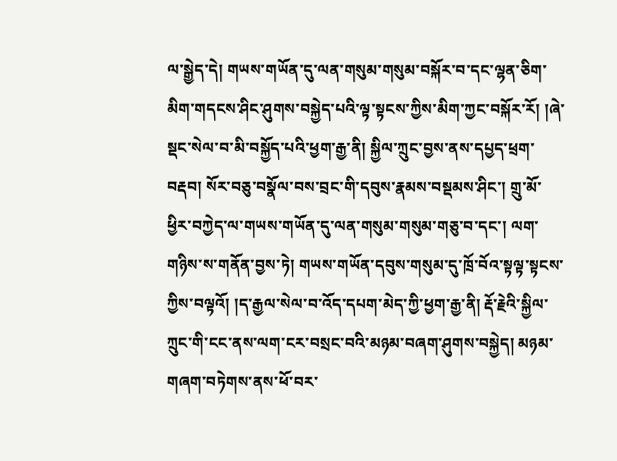ལ་སྒྱེད་དེ། གཡས་གཡོན་དུ་ལན་གསུམ་གསུམ་བསྐོར་བ་དང་ལྷན་ཅིག་མིག་གདངས་ཤིང་ཤུགས་བསྐྱེད་པའི་ལྟ་སྟངས་ཀྱིས་མིག་ཀྱང་བསྐོར་རོ། །ཞེ་སྡང་སེལ་བ་མི་བསྐྱོད་པའི་ཕྱག་རྒྱ་ནི། སྐྱིལ་ཀྲུང་བྱས་ནས་དཔྱད་ཕྲག་བརྡབ། སོར་བཅུ་བསྣོལ་བས་བྲང་གི་དབུས་རྣམས་བསྡམས་ཤིང་། གྲུ་མོ་ཕྱིར་བཀྱེད་ལ་གཡས་གཡོན་དུ་ལན་གསུམ་གསུམ་གཅུ་བ་དང་། ལག་གཉིས་ས་གནོན་བྱས་ཏེ། གཡས་གཡོན་དབུས་གསུམ་དུ་ཁྲོ་བོའ་སྟལྟ་སྟངས་ཀྱིས་བལྟའོ། །ད་རྒྱལ་སེལ་བ་འོད་དཔག་མེད་ཀྱི་ཕྱག་རྒྱ་ནི། རྡོ་རྗེའི་སྐྱིལ་ཀྲུང་གི་ངང་ནས་ལག་ངར་བསྲང་བའི་མཉམ་བཞག་ཤུགས་བསྐྱེད། མཉམ་གཞག་བཏེགས་ནས་ཕོ་བར་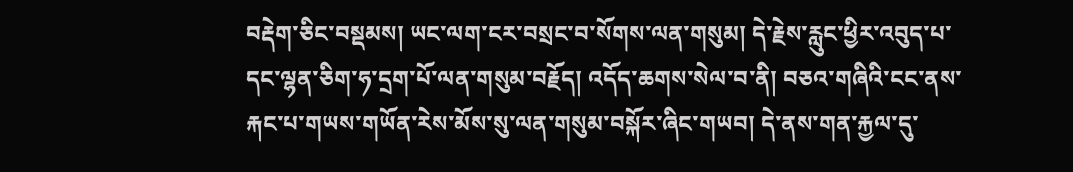བརྡེག་ཅིང་བསྡམས། ཡང་ལག་ངར་བསྲང་བ་སོགས་ལན་གསུམ། དེ་རྗེས་རླུང་ཕྱིར་འབུད་པ་དང་ལྷན་ཅིག་ཧ་དྲག་པོ་ལན་གསུམ་བརྗོད། འདོད་ཆགས་སེལ་བ་ནི། བཅའ་གཞིའི་ངང་ནས་རྐང་པ་གཡས་གཡོན་རེས་མོས་སུ་ལན་གསུམ་བསྐོར་ཞིང་གཡབ། དེ་ནས་གན་རྐྱལ་དུ་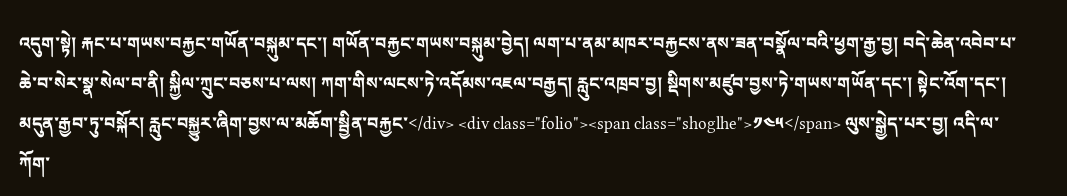འདུག་སྟེ། རྐང་པ་གཡས་བརྐྱང་གཡོན་བསྐུམ་དང་། གཡོན་བརྐྱང་གཡས་བསྐུམ་བྱེད། ལག་པ་ནམ་མཁར་བརྐྱངས་ནས་ཟན་བསྣོལ་བའི་ཕྱག་རྒྱ་བྱ། བདེ་ཆེན་འབེབ་པ་ཆེ་བ་སེར་སྣ་སེལ་བ་ནི། སྐྱིལ་ཀྲུང་བཅས་པ་ལས། ཀག་གིས་ལངས་ཏེ་འདོམས་འཇལ་བརྒྱད། རླུང་འཁྲབ་བྱ། སྡིགས་མཛུབ་བྱས་ཏེ་གཡས་གཡོན་དང་། སྟེང་འོག་དང་། མདུན་རྒྱབ་ཏུ་བསྐོར། རླུང་བསྐྱུར་ཞིག་བྱས་ལ་མཆོག་སྦྱིན་བརྐྱང་</div> <div class="folio"><span class="shoglhe">༡༤༥</span> ལུས་སྒྱེད་པར་བྱ། འདི་ལ་ཀོག་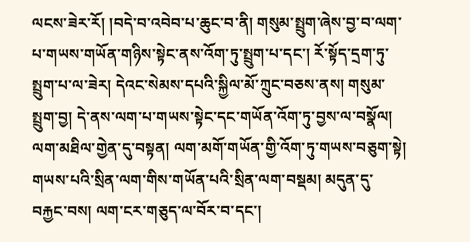ལངས་ཟེར་རོ། །བདེ་བ་འབེབ་པ་ཆུང་བ་ནི། གསུམ་སྤྲུག་ཞེས་བྱ་བ་ལག་པ་གཡས་གཡོན་གཉིས་སྟེང་ནས་འོག་ཏུ་སྤྲུག་པ་དང་། རོ་སྟོད་དྲག་ཏུ་སྤྲུག་པ་ལ་ཟེར། དེའང་སེམས་དཔའི་སྐྱིལ་མོ་ཀྲུང་བཅས་ནས། གསུམ་སྤྲུག་བྱ། དེ་ནས་ལག་པ་གཡས་སྟེང་དང་གཡོན་འོག་ཏུ་བྱས་ལ་བསྣོལ། ལག་མཐིལ་གྱེན་དུ་བསྟན། ལག་མགོ་གཡོན་གྱི་འོག་ཏུ་གཡས་བཅུག་སྟེ། གཡས་པའི་སྲིན་ལག་གིས་གཡོན་པའི་སྲིན་ལག་བསྡམ། མདུན་དུ་བརྐྱང་བས། ལག་ངར་གཅུད་ལ་བོར་བ་དང་།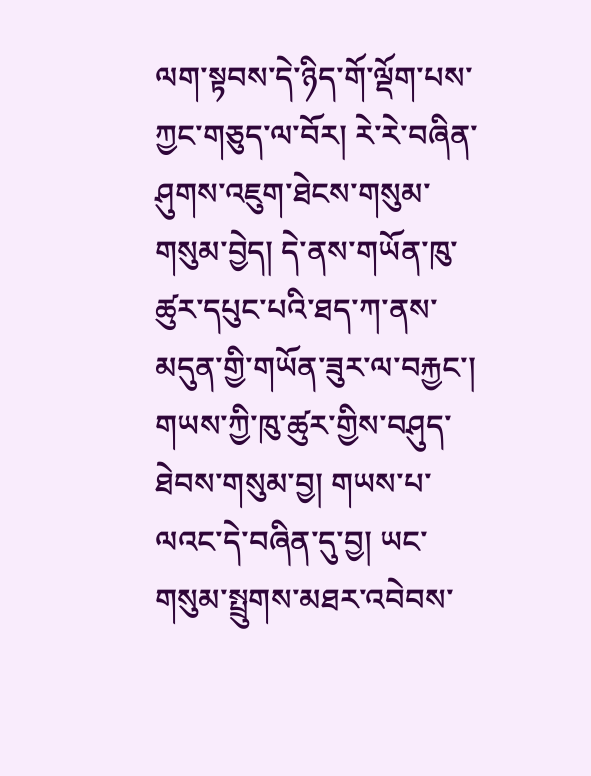ལག་སྟབས་དེ་ཉིད་གོ་ལྡོག་པས་ཀྱང་གཅུད་ལ་བོར། རེ་རེ་བཞིན་ཤུགས་འཇུག་ཐེངས་གསུམ་གསུམ་བྱེད། དེ་ནས་གཡོན་ཁུ་ཚུར་དཔུང་པའི་ཐད་ཀ་ནས་མདུན་གྱི་གཡོན་ཟུར་ལ་བརྐྱང་། གཡས་ཀྱི་ཁུ་ཚུར་གྱིས་བཤུད་ཐེབས་གསུམ་བྱ། གཡས་པ་ལའང་དེ་བཞིན་དུ་བྱ། ཡང་གསུམ་སྤྲུགས་མཐར་འབེབས་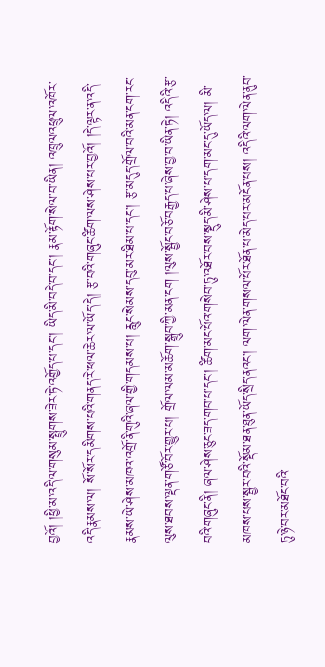བྱའོ། །ཕྱི་མ་འདི་ལ་གསུམ་སྤྲུགས་ཟེར་ཏེ་འགྱོད་པ་དང་། ཡིད་མི་བདེ་བ་དང་། རྣམ་རྟོག་སེལ་བ་ཡིན། འཁྲུལའཕྲུལ་འཁོར་འདི་རྣམས་ལ། སོ་སོར་དམིགས་པའི་གནད་རེ་ཕལ་ཆེར་ལ་ཡོད་དེ། རྩ་བའི་གཞུང་ཚིག་ལས་ཤེས་པར་བྱའོ། །དེ་ལྟར་ན་འདི་རྣམས་ཡེ་ཤེས་མཁའ་འགྲོ་ནི་གུའི་ཞལ་གྱི་གདམས་པ། རླུང་སེམས་དབུ་མར་ཐིམ་པ་དང་། རྩ་མདུད་གྲོལ་བའི་མན་ངག་རང་ལུས་ཐབས་ལྡན་གཙོ་བོར་གྱུར་པ། གྲོལ་ལམ་མཆོག་སྒྲུབ་ཀྱི་མན་ངག །ལུས་སྦྱོང་བཅོ་བརྒྱད་པ་ཞེས་བྱ་བ་ཡིན་ཏེ། འདིའི་རྩ་བའི་གཞུང་ནི། ཞལ་ཤེས་ཅུང་ཟད་གབ་པ་དང་། ཚིག་མང་པོའ་གསེབ་ཏུ་འཐོར་བས་སྡུད་མི་ཤེས་པ་དག་མང་དུ་ཡོད་ལ། མི་མཁས་པས་སྦྱར་བའི་སྡོམ་ཐན་ཐུན་ཡོད་སྲིད་ནའང་། ལག་ལེན་གསལ་པོར་ཐོན་པ་མེད་པར་མངོན་པས། འདིའི་ལག་ལེན་ནུབ་ཏུ་ཉེ་བར་མཐོང་བའི་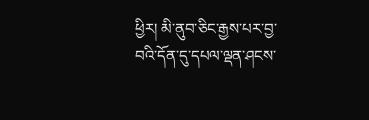ཕྱིར། མི་ནུབ་ཅིང་རྒྱས་པར་བྱ་བའི་དོན་དུ་དཔལ་ལྡན་ཤངས་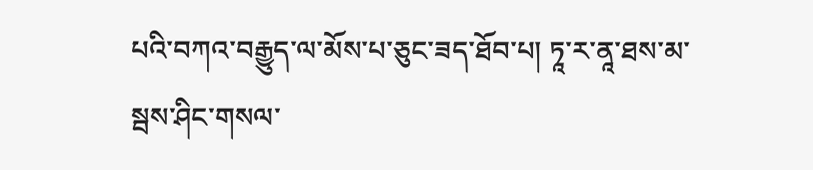པའི་བཀའ་བརྒྱུད་ལ་མོས་པ་ཅུང་ཟད་ཐོབ་པ། ཏཱ་ར་ནཱ་ཐས་མ་སྦས་ཤིང་གསལ་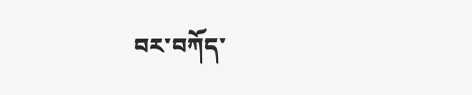བར་བཀོད་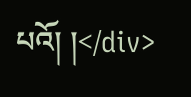པའོ། །</div>